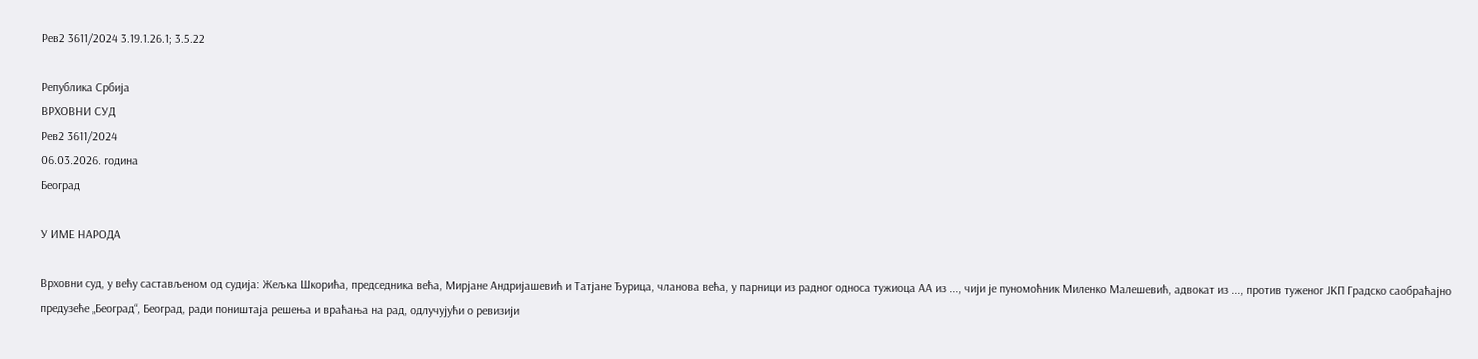Рев2 3611/2024 3.19.1.26.1; 3.5.22

Република Србија
ВРХОВНИ СУД
Рев2 3611/2024
06.03.2026. година
Београд

У ИМЕ НАРОДА

Врховни суд, у већу састављеном од судија: Жељка Шкорића, председника већа, Мирјане Андријашевић и Татјане Ђурица, чланова већа, у парници из радног односа тужиоца АА из ..., чији је пуномоћник Миленко Малешевић, адвокат из ..., против туженог ЈКП Градско саобраћајно предузеће „Београд“, Београд, ради поништаја решења и враћања на рад, одлучујући о ревизији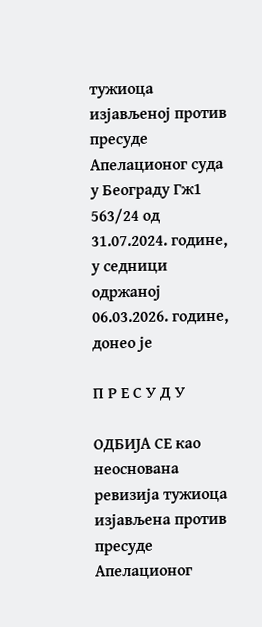тужиоца изјављеној против пресуде Апелационог суда у Београду Гж1 563/24 од 31.07.2024. године, у седници одржаној 06.03.2026. године, донео је

П Р Е С У Д У

ОДБИЈА СЕ као неоснована ревизија тужиоца изјављена против пресуде Апелационог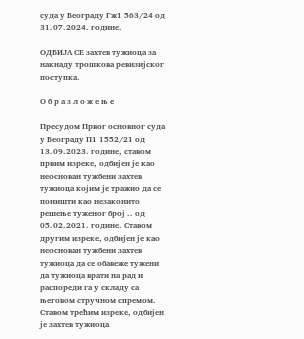суда у Београду Гж1 563/24 од 31.07.2024. године.

ОДБИЈА СЕ захтев тужиоца за накнаду трошкова ревизијског поступка.

О б р а з л о ж е њ е

Пресудом Првог основног суда у Београду П1 1552/21 од 13.09.2023. године, ставом првим изреке, одбијен је као неоснован тужбени захтев тужиоца којим је тражио да се поништи као незаконито решење туженог број .. од 05.02.2021. године. Ставом другим изреке, одбијен је као неоснован тужбени захтев тужиоца да се обавеже тужени да тужиоца врати на рад и распореди га у складу са његовом стручном спремом. Ставом трећим изреке, одбијен је захтев тужиоца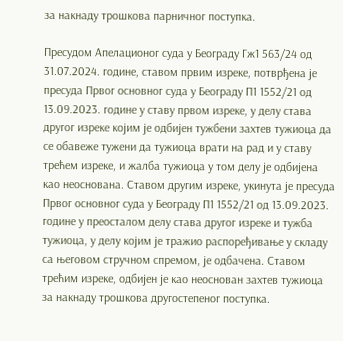за накнаду трошкова парничног поступка.

Пресудом Апелационог суда у Београду Гж1 563/24 од 31.07.2024. године, ставом првим изреке, потврђена је пресуда Првог основног суда у Београду П1 1552/21 од 13.09.2023. године у ставу првом изреке, у делу става другог изреке којим је одбијен тужбени захтев тужиоца да се обавеже тужени да тужиоца врати на рад и у ставу трећем изреке, и жалба тужиоца у том делу је одбијена као неоснована. Ставом другим изреке, укинута је пресуда Првог основног суда у Београду П1 1552/21 од 13.09.2023. године у преосталом делу става другог изреке и тужба тужиоца, у делу којим је тражио распоређивање у складу са његовом стручном спремом, је одбачена. Ставом трећим изреке, одбијен је као неоснован захтев тужиоца за накнаду трошкова другостепеног поступка.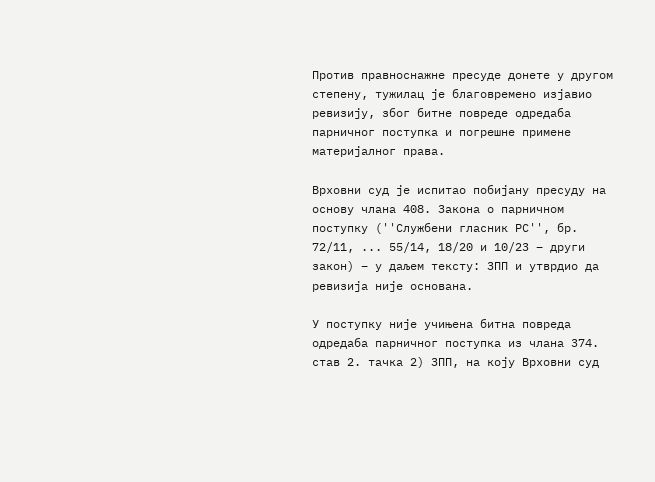Против правноснажне пресуде донете у другом степену, тужилац је благовремено изјавио ревизију, због битне повреде одредаба парничног поступка и погрешне примене материјалног права.

Врховни суд је испитао побијану пресуду на основу члана 408. Закона о парничном поступку (''Службени гласник РС'', бр. 72/11, ... 55/14, 18/20 и 10/23 – други закон) – у даљем тексту: ЗПП и утврдио да ревизија није основана.

У поступку није учињена битна повреда одредаба парничног поступка из члана 374. став 2. тачка 2) ЗПП, на коју Врховни суд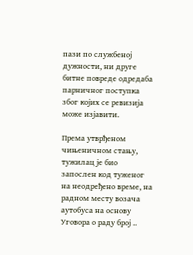пази по службеној дужности, ни друге битне повреде одредаба парничног поступка због којих се ревизија може изјавити.

Према утврђеном чињеничном стању, тужилац је био запослен код туженог на неодређено време, на радном месту возача аутобуса на основу Уговора о раду број ..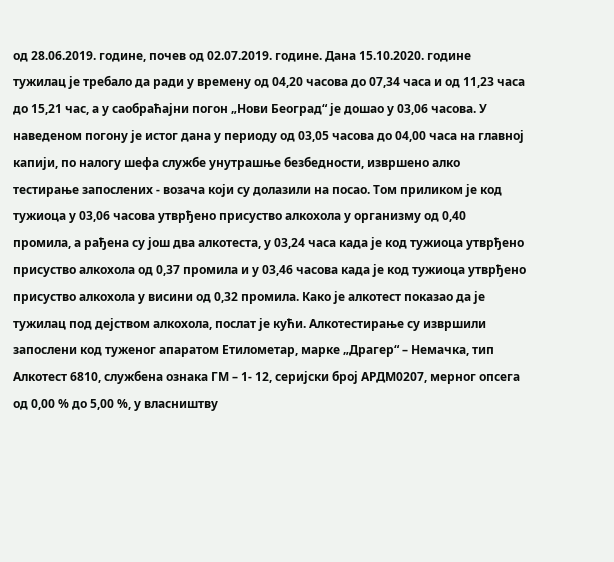од 28.06.2019. године, почев од 02.07.2019. године. Дана 15.10.2020. године тужилац је требало да ради у времену од 04,20 часова до 07,34 часа и од 11,23 часа до 15,21 час, а у саобраћајни погон „Нови Београд“ је дошао у 03,06 часова. У наведеном погону је истог дана у периоду од 03,05 часова до 04,00 часа на главној капији, по налогу шефа службе унутрашње безбедности, извршено алко тестирање запослених - возача који су долазили на посао. Том приликом је код тужиоца у 03,06 часова утврђено присуство алкохола у организму од 0,40 промила, а рађена су још два алкотеста, у 03,24 часа када је код тужиоца утврђено присуство алкохола од 0,37 промила и у 03,46 часова када је код тужиоца утврђено присуство алкохола у висини од 0,32 промила. Како је алкотест показао да је тужилац под дејством алкохола, послат је кући. Алкотестирање су извршили запослени код туженог апаратом Етилометар, марке „Драгер“ – Немачка, тип Алкотест 6810, службена ознака ГМ – 1- 12, серијски број АРДМ0207, мерног опсега од 0,00 % до 5,00 %, у власништву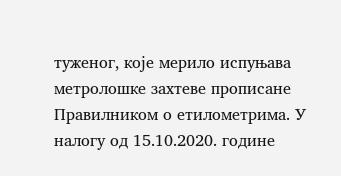туженог, које мерило испуњава метролошке захтеве прописане Правилником о етилометрима. У налогу од 15.10.2020. године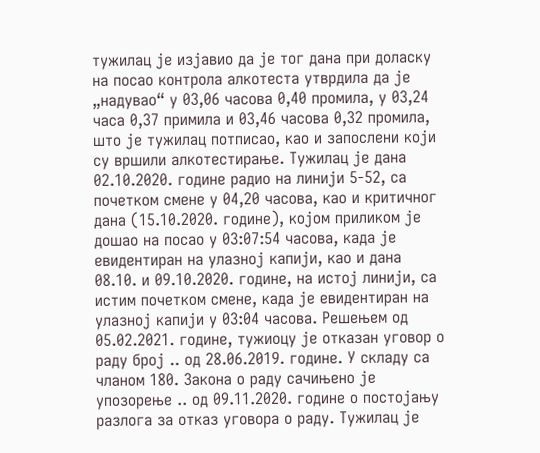тужилац је изјавио да је тог дана при доласку на посао контрола алкотеста утврдила да је „надувао“ у 03,06 часова 0,40 промила, у 03,24 часа 0,37 примила и 03,46 часова 0,32 промила, што је тужилац потписао, као и запослени који су вршили алкотестирање. Тужилац је дана 02.10.2020. године радио на линији 5-52, са почетком смене у 04,20 часова, као и критичног дана (15.10.2020. године), којом приликом је дошао на посао у 03:07:54 часова, када је евидентиран на улазној капији, као и дана 08.10. и 09.10.2020. године, на истој линији, са истим почетком смене, када је евидентиран на улазној капији у 03:04 часова. Решењем од 05.02.2021. године, тужиоцу је отказан уговор о раду број .. од 28.06.2019. године. У складу са чланом 180. Закона о раду сачињено је упозорење .. од 09.11.2020. године о постојању разлога за отказ уговора о раду. Тужилац је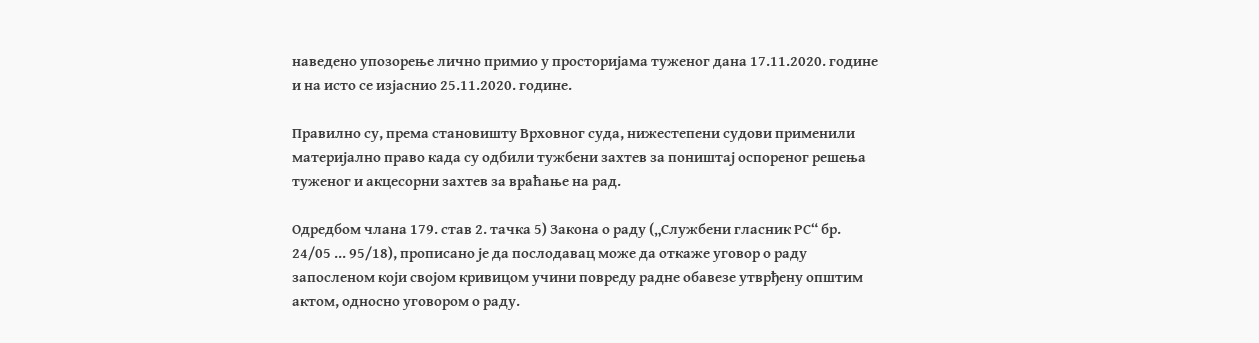наведено упозорење лично примио у просторијама туженог дана 17.11.2020. године и на исто се изјаснио 25.11.2020. године.

Правилно су, према становишту Врховног суда, нижестепени судови применили материјално право када су одбили тужбени захтев за поништај оспореног решења туженог и акцесорни захтев за враћање на рад.

Одредбом члана 179. став 2. тачка 5) Закона о раду („Службени гласник РС“ бр. 24/05 ... 95/18), прописано је да послодавац може да откаже уговор о раду запосленом који својом кривицом учини повреду радне обавезе утврђену општим актом, односно уговором о раду.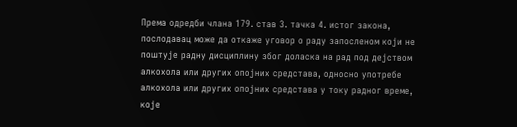Према одредби члана 179. став 3. тачка 4. истог закона, послодавац може да откаже уговор о раду запосленом који не поштује радну дисциплину због доласка на рад под дејством алкохола или других опојних средстава, односно употребе алкохола или других опојних средстава у току радног време, које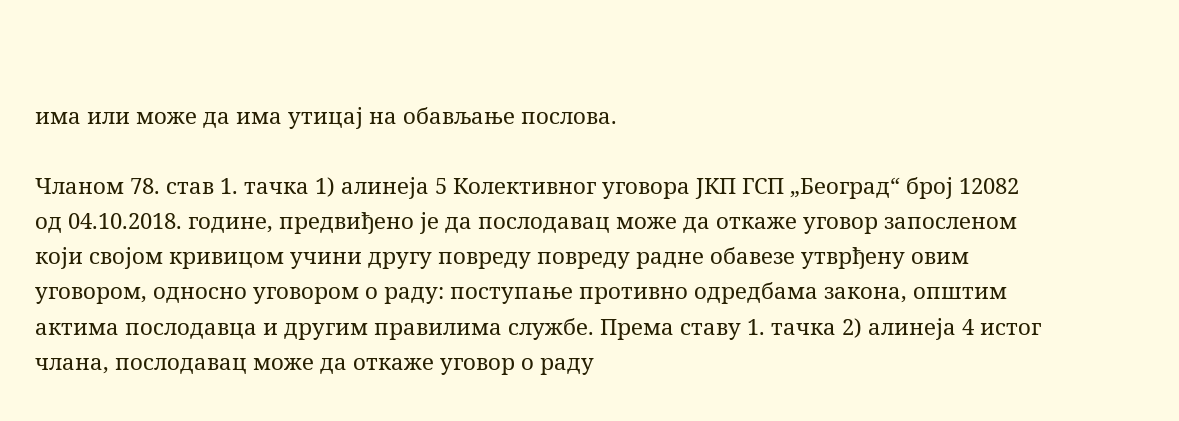има или може да има утицај на обављање послова.

Чланом 78. став 1. тачка 1) алинеја 5 Колективног уговора ЈКП ГСП „Београд“ број 12082 од 04.10.2018. године, предвиђено је да послодавац може да откаже уговор запосленом који својом кривицом учини другу повреду повреду радне обавезе утврђену овим уговором, односно уговором о раду: поступање противно одредбама закона, општим актима послодавца и другим правилима службе. Према ставу 1. тачка 2) алинеја 4 истог члана, послодавац може да откаже уговор о раду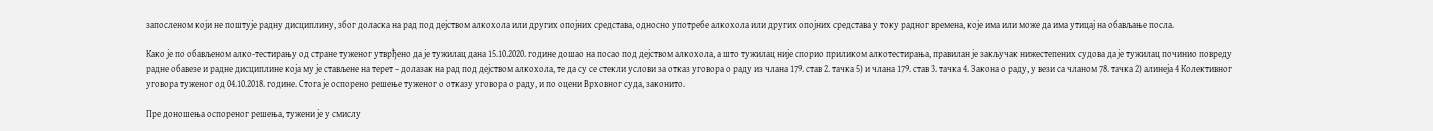запосленом који не поштује радну дисциплину, због доласка на рад под дејством алкохола или других опојних средстава, односно употребе алкохола или других опојних средстава у току радног времена, које има или може да има утицај на обављање посла.

Како је по обављеном алко-тестирању од стране туженог утврђено да је тужилац дана 15.10.2020. године дошао на посао под дејством алкохола, а што тужилац није спорио приликом алкотестирања, правилан је закључак нижестепених судова да је тужилац починио повреду радне обавезе и радне дисциплине која му је стављене на терет – долазак на рад под дејством алкохола, те да су се стекли услови за отказ уговора о раду из члана 179. став 2. тачка 5) и члана 179. став 3. тачка 4. Закона о раду, у вези са чланом 78. тачка 2) алинеја 4 Колективног уговора туженог од 04.10.2018. године. Стога је оспорено решење туженог о отказу уговора о раду, и по оцени Врховног суда, законито.

Пре доношења оспореног решења, тужени је у смислу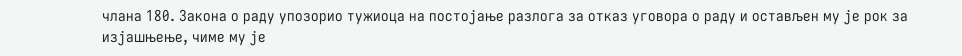члана 180. Закона о раду упозорио тужиоца на постојање разлога за отказ уговора о раду и остављен му је рок за изјашњење, чиме му је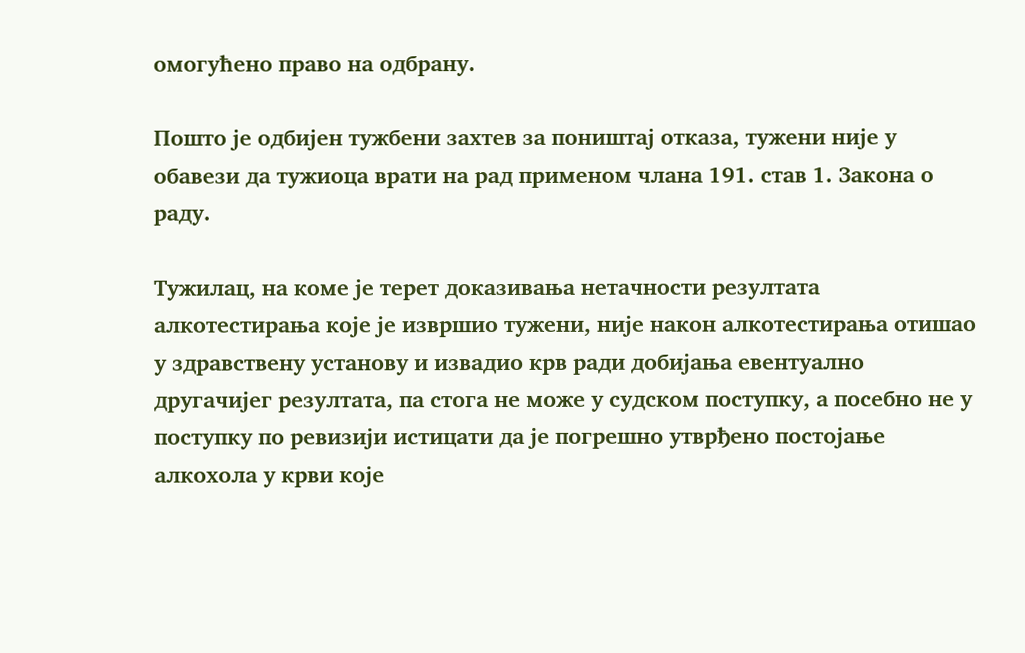омогућено право на одбрану.

Пошто је одбијен тужбени захтев за поништај отказа, тужени није у обавези да тужиоца врати на рад применом члана 191. став 1. Закона о раду.

Тужилац, на коме је терет доказивања нетачности резултата алкотестирања које је извршио тужени, није након алкотестирања отишао у здравствену установу и извадио крв ради добијања евентуално другачијег резултата, па стога не може у судском поступку, а посебно не у поступку по ревизији истицати да је погрешно утврђено постојање алкохола у крви које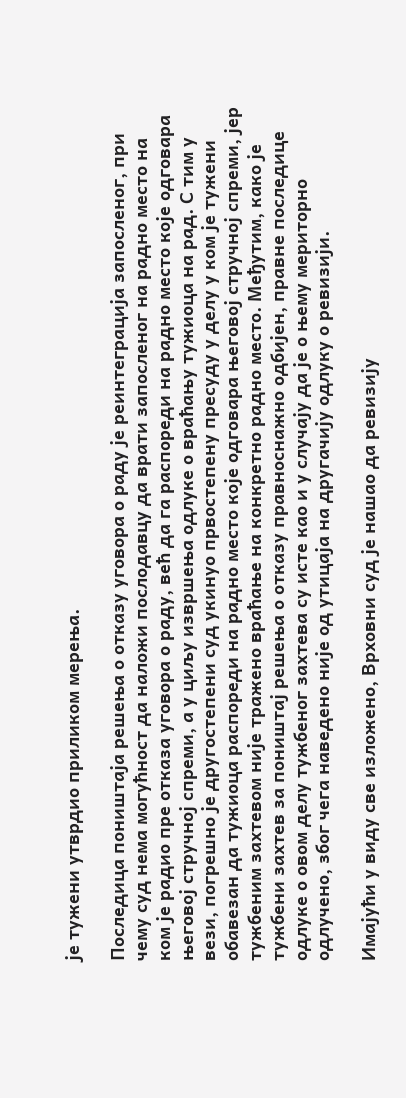је тужени утврдио приликом мерења.

Последица поништаја решења о отказу уговора о раду је реинтеграција запосленог, при чему суд нема могућност да наложи послодавцу да врати запосленог на радно место на ком је радио пре отказа уговора о раду, већ да га распореди на радно место које одговара његовој стручној спреми, а у циљу извршења одлуке о враћању тужиоца на рад. С тим у вези, погрешно је другостепени суд укинуо првостепену пресуду у делу у ком је тужени обавезан да тужиоца распореди на радно место које одговара његовој стручној спреми, јер тужбеним захтевом није тражено враћање на конкретно радно место. Међутим, како је тужбени захтев за поништај решења о отказу правноснажно одбијен, правне последице одлуке о овом делу тужбеног захтева су исте као и у случају да је о њему мериторно одлучено, због чега наведено није од утицаја на другачију одлуку о ревизији.

Имајући у виду све изложено, Врховни суд је нашао да ревизију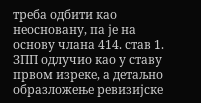треба одбити као неосновану, па је на основу члана 414. став 1. ЗПП одлучио као у ставу првом изреке, а детаљно образложење ревизијске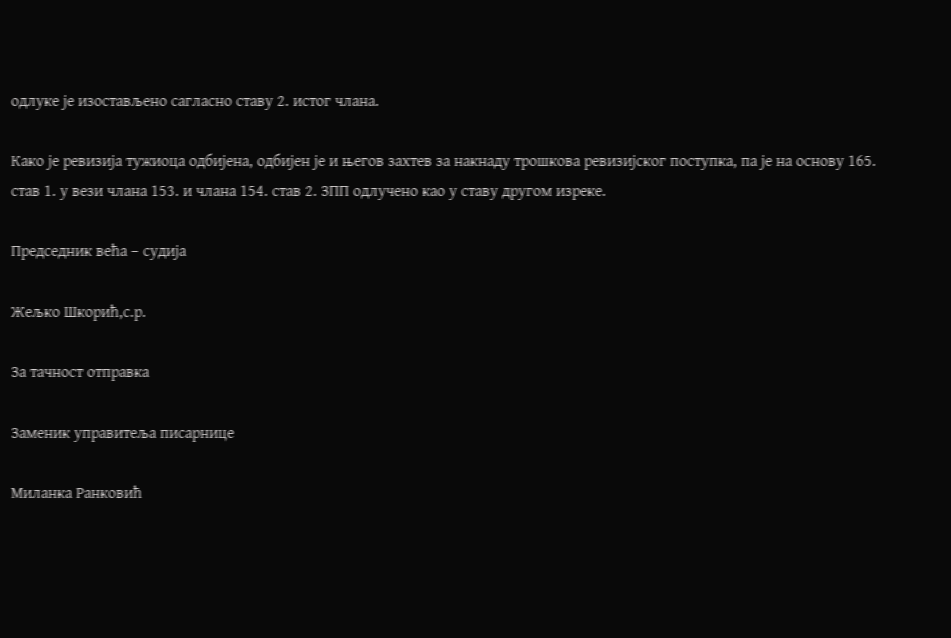одлуке је изостављено сагласно ставу 2. истог члана.

Како је ревизија тужиоца одбијена, одбијен је и његов захтев за накнаду трошкова ревизијског поступка, па је на основу 165. став 1. у вези члана 153. и члана 154. став 2. ЗПП одлучено као у ставу другом изреке.

Председник већа – судија

Жељко Шкорић,с.р.

За тачност отправка

Заменик управитеља писарнице

Миланка Ранковић